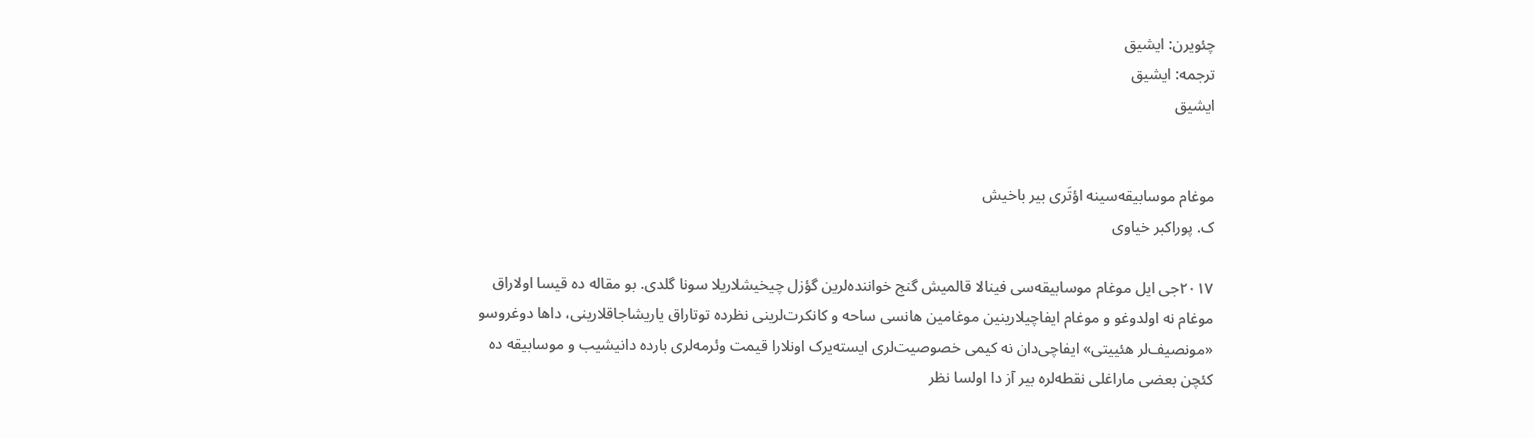چئویرن: ایشیق
ترجمه: ایشیق
ایشیق


موغام موسابیقه‌سینه اؤتَری بیر باخیش
ک. پوراکبر خیاوی

۲۰۱۷جی ایل موغام موسابیقه‌سی فینالا قالمیش گنج خواننده‌لرین گؤزل چیخیشلاریلا سونا گلدی. بو مقاله ده قیسا اولاراق موغام نه اولدوغو و موغام ایفاچیلارینین موغامین هانسی ساحه و کانکرت‌لرینی نظرده توتاراق یاریشاجاقلارینی، داها دوغروسو «مونصیف‌لر هئییتی» ایفاچی‌دان نه کیمی خصوصیت‌لری ایسته‌یرک اونلارا قیمت وئرمه‌لری بارده دانیشیب و موسابیقه ده کئچن بعضی ماراغلی نقطه‌لره بیر آز دا اولسا نظر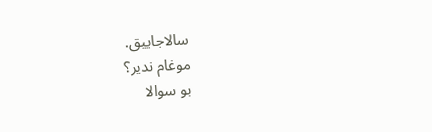سالاجاییق.
موغام ندیر؟
بو سوالا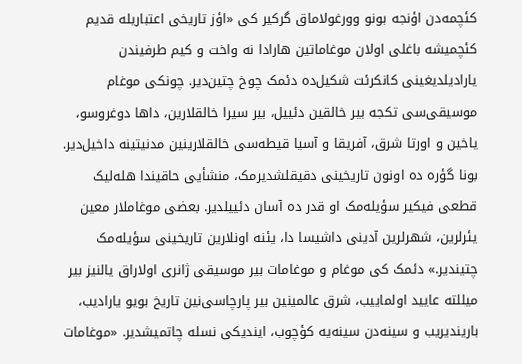کئچمه‌دن اؤنجه بونو وورغولاماق گرکیر کی «اؤز تاریخی اعتباریله قدیم کئچمیشه باغلی اولان موغاماتین هارادا نه واخت و کیم طرفیندن یارادیلدیغینی کانکرئت شکیل‌ده دئمک چوخ چتین‌دیر. چونکی موغام موسیقی‌سی تکجه بیر خالقین دئییل، بیر سیرا خالقلارین، داها دوغروسو، یاخین و اورتا شرق، آفریقا و آسیا قیطه‌سی خالقلارینین مدنیتینه داخیل‌دیر. بونا گؤره ده اونون تاریخینی دقیقلشدیرمک، منشأیی حاقیندا هله‌لیک قطعی فیکیر سؤیله‌مک او قدر ده آسان دئییلدیر. بعضی موغاملار معین یئرلرین، شهرلرین آدینی داشیسا دا، یئنه اونلارین تاریخینی سؤیله‌مک چتیندیر.» دئمک کی موغام و موغامات بیر موسیقی ژانری اولاراق یالنیز بیر میللته عایید اولماییب، شرق عالمینین بیر پارچاسی‌نین تاریخ بویو یارادیب، باریندیریب و سینه‌دن سینه‌یه کؤچوب، ایندیکی نسله چاتمیشدیر. «موغامات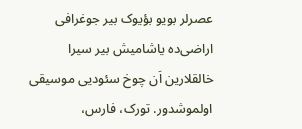عصرلر بویو بؤیوک بیر جوغرافی اراضی‌ده یاشامیش بیر سیرا خالقلارین اَن چوخ سئودیی موسیقی اولموشدور. تورک، فارس،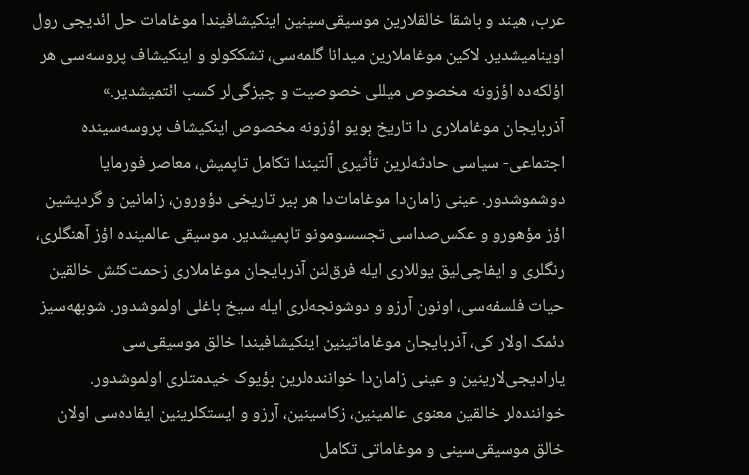عرب، هیند و باشقا خالقلارین موسیقی‌سینین اینکیشافیندا موغامات حل ائدیجی رول اوینامیشدیر. لاکین موغاملارین میدانا گلمه‌سی، تشککولو و اینکیشاف پروسه‌سی هر اؤلکه‌ده اؤزونه مخصوص میللی خصوصیت و چیزگی‌لر کسب ائتمیشدیر.»
آذربایجان موغاملاری دا تاریخ بویو اؤزونه مخصوص اینکیشاف پروسه‌سینده اجتماعی- سیاسی حادثه‌لرین تأثیری آلتیندا تکامل تاپمیش، معاصر فورمایا دوشموشدور. عینی زامان‌دا موغامات‌‌دا هر بیر تاریخی دؤورون، زامانین و گردیشین اؤز مؤهورو و عکس‌صداسی تجسسومونو تاپمیشدیر. موسیقی عالمینده اؤز آهنگلری، رنگلری و ایفاچی‌لیق یوللاری ایله فرق‌لنن آذربایجان موغاملاری زحمت‌کئش خالقین حیات فلسفه‌سی، اونون آرزو و دوشونجه‌لری ایله سیخ باغلی اولموشدور. شوبهه‌سیز دئمک اولار کی، آذربایجان موغاماتینین اینکیشافیندا خالق موسیقی‌سی یارادیجی‌لارینین و عینی زامان‌دا خواننده‌لرین بؤیوک خیدمتلری اولموشدور. خواننده‌لر خالقین معنوی عالمینین، زکاسینین، آرزو و ایستکلرینین ایفاده‌سی اولان خالق موسیقی‌سینی و موغاماتی تکامل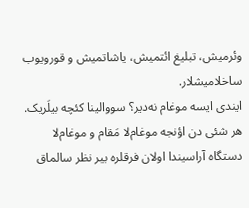وئرمیش، تبلیغ ائتمیش، یاشاتمیش و قورویوب ساخلامیشلار.
ایندی ایسه موغام نه‌دیر؟ سووالینا کئچه بیلَریک. هر شئی دن اؤنجه موغام‌لا مَقام و موغام‌لا دستگاه آراسیندا اولان فرقلره بیر نظر سالماق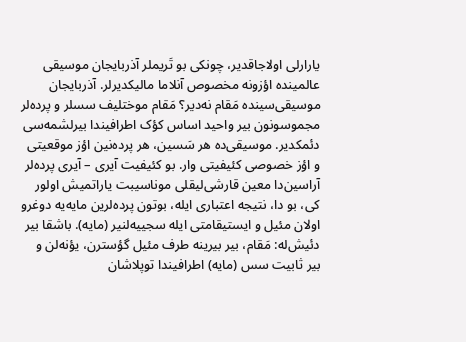یارارلی اولاجاقدیر، چونکی بو تَریملر آذربایجان موسیقی عالمینده اؤزونه مخصوص آنلاما مالیکدیرلر. آذربایجان موسیقی‌سینده مَقام نه‌دیر؟ مَقام موختلیف سسلر و پرده‌لر مجموسونون بیر واحید اساس کؤک اطرافیندا بیرلشمه‌سی دئمکدیر. موسیقی‌ده هر سَسین، هر پرده‌نین اؤز موقعیتی و اؤز خصوصی کئیفیتی وار. بو کئیفیت آیری – آیری پرده‌لر آراسین‌دا معین قارشی‌لیقلی موناسیبت یاراتمیش اولور کی، بو دا، نتیجه اعتباری ایله، بوتون پرده‌لرین مایه‌یه دوغرو اولان مئیل و ایستیقامتی ایله سجییه‌لنیر (مایه). باشقا بیر دئیش‌له: مَقام، بیر بیرینه طرف مئیل گؤستر‌ن، یؤنه‌لن و بیر ثابیت سس (مایه) اطرافیندا توپلاشان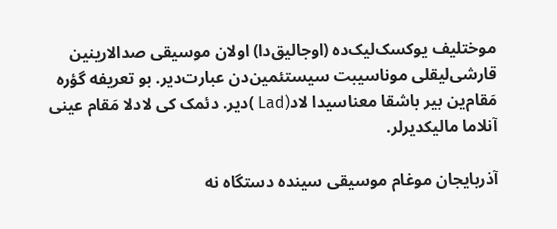موختلیف یوکسک‌لیک‌ده (اوجالیق‌دا) اولان موسیقی صدالارینین قارشی‌لیقلی موناسیبت سیستئمین‌دن عبارت‌دیر. بو تعریفه گؤره مَقام‌ین بیر باشقا معناسیدا لاد(Lad )دیر. دئمک کی لادلا مَقام عینی آنلاما مالیکدیرلر.

آذربایجان موغام موسیقی سینده دستگاه نه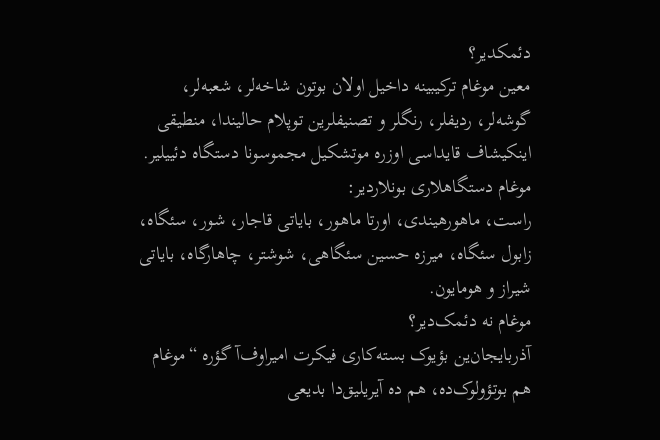دئمکدیر؟
معین موغام ترکیبینه داخیل اولان بوتون شاخه‌لر، شعبه‌لر، گوشه‌لر، ردیفلر، رنگلر و تصنیفلرین توپلام حالیندا، منطیقی اینکیشاف قایداسی اوزره موتشکیل مجموسونا دستگاه دئییلیر. موغام دستگاهلاری بونلاردیر:
راست، ماهورهیندی، اورتا ماهور، بایاتی قاجار، شور، سئگاه، زابول سئگاه، میرزه حسین سئگاهی، شوشتر، چاهارگاه، بایاتی شیراز و هومایون.
موغام نه دئمک‌دیر؟
آذربایجان‌ین بؤیوک بسته‌کاری فیکرت امیراوف‌آ گؤره “موغام هم بوتؤولوک‌ده، هم ده آیر‌یلیق‌دا بدیعی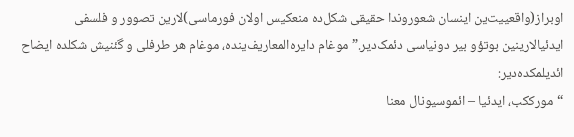اوبراز(واقعییت‌ین اینسان شعوروندا حقیقی شکل‌ده منعکیس اولان فورماسی)لارین تصوور و فلسفی ایدئیالارینین بوتؤو بیر دونیاسی دئمک‌دیر.” موغام دایره‌المعاریف‌ینده، موغام هر طرفلی و گئنیش شکلده ایضاح ائدیلمکده‌دیر:
“مورککب، ایدئیا – ائموسیونال معنا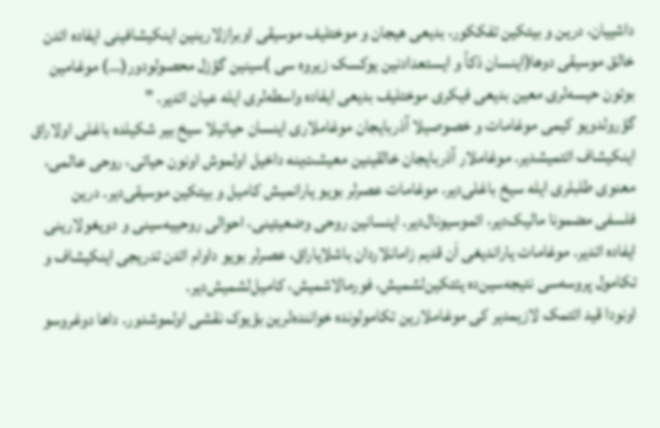داشییان، درین و بیتکین تفککور، بدیعی هیجان و موختلیف موسیقی اوبرازلارینین اینکیشافینی ایفاده ائد‌ن خالق موسیقی دوها(اینسان ذکأ و ایستعدادنین یوکسک زیروه سی )سینین گؤزل محصولودور(…) موغامین بوتون حیسه‌لری معین بدیعی فیکری موختلیف بدیعی ایفاده واسطه‌لری ایله عیان ائدیر. ”
گؤرولدویو کیمی موغامات و خصوصیلا آذربایجان موغاملاری اینسان حیاتیلا سیخ بیر شکیلده باغلی اولاراق اینکیشاف ائتمیشدیر. موغاملار آذربایجان خالقینین معیشت‌ینه داخیل اولموش اونون حیاتی، روحی عالمی، معنوی طلبلری ایله سیخ باغلی‌دیر. موغامات عصرلر بویو یارانمیش کامیل و بیتکین موسیقی‌دیر. درین فلسفی مضمونا مالیک‌دیر، ائموسیونال‌دیر. اینسانین روحی وضعیتینی، احوالی روحییه‌سینی و دویغولارینی ایفاده ائدیر. موغامات یاراندیغی اَن قدیم زامانلاردان باشلایاراق، عصرلر بویو داوام ائد‌ن تدریجی اینکیشاف و تکامول پروسه‌سی نتیجه‌سین‌ده یئتکین‌لشمیش، فورمالاشمیش، کامیل‌لشمیش‌دیر.
اونودا قید ائتمک لازیمدیر کی موغاملارین تکامولونده خواننده‌لرین بؤیوک نقشی اولموشدور. داها دوغروسو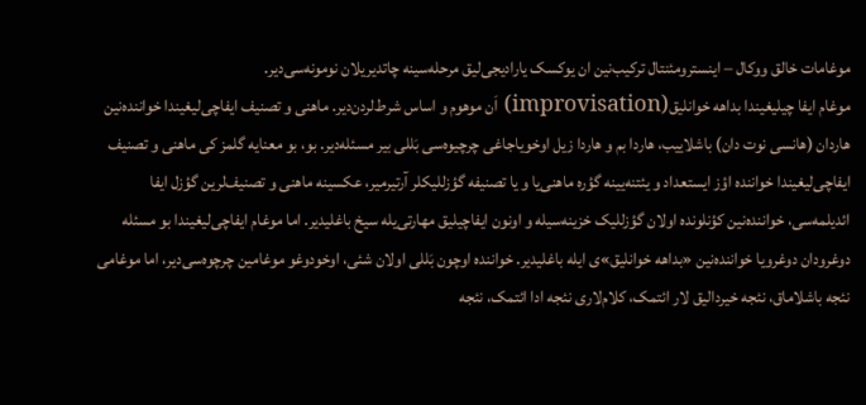موغامات خالق ووکال – اینسترومئنتال ترکیب‌نین ان یوکسک یارادیجی‌لیق مرحله‌سینه چاتدیریلان نومونه‌سی‌دیر.
موغام ایفا چیلیغیندا بداهه خوانلیق(improvisation) اَن موهوم و اساس شرط‌لردن‌دیر. ماهنی و تصنیف ایفاچی‌لیغیندا خواننده‌نین هاردان (هانسی نوت دان) باشلاییب، هاردا بم و هاردا زیل اوخویاجاغی چرچیوه‌سی بَللی بیر مسئله‌دیر. بو، بو معنایه گلمز کی ماهنی و تصنیف ایفاچی‌لیغیندا خواننده اؤز ایستعداد و یئتنه‌یینه گؤره ماهنی‌یا و یا تصنیفه گؤزللیکلر آرتیرمیر، عکسینه ماهنی و تصنیف‌لرین گؤزل ایفا ائدیلمه‌سی، خواننده‌نین کؤنلونده اولان گؤزللیک خزینه‌سیله و اونون ایفاچیلیق مهارتی‌یله سیخ باغلیدیر. اما موغام ایفاچی‌لیغیندا بو مسئله دوغرودان دوغرویا خواننده‌نین «بداهه خوانلیق»ی ایله باغلیدیر. خواننده اوچون بَللی اولان شئی، اوخودوغو موغامین چرچوه‌سی‌دیر، اما موغامی نئجه باشلاماق، نئجه خیردالیق لار ائتمک، کلام‌لاری نئجه ادا ائتمک، نئجه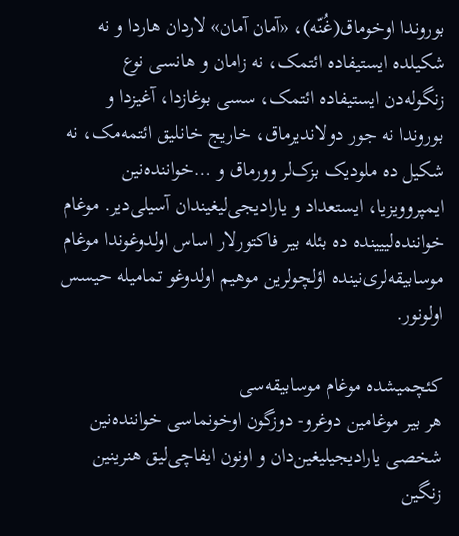بوروندا اوخوماق(غُنّه)، «آمان آمان» لاردان هاردا و نه شکیلده ایستیفاده ائتمک، نه زامان و هانسی نوع زنگوله‌دن ایستیفاده ائتمک، سسی بوغازدا، آغیزدا و بوروندا نه جور دولاندیرماق، خاریج خانلیق ائتمه‌مک، نه شکیل ده ملودیک بزک‌لر وورماق و …خواننده‌نین ایمپروویزیا، ایستعداد و یارادیجی‌لیغیندان آسیلی‌دیر. موغام خواننده‌لییینده ده بئله بیر فاکتورلار اساس اولدوغوندا موغام موسابیقه‌لری‌نینده اؤلچولرین موهیم اولدوغو تمامیله حیسس اولونور.

کئچمیشده موغام موسابیقه‌سی
هر بیر موغامین دوغرو- دوزگون اوخونماسی خواننده‌نین شخصی یارادیجیلیغین‌دان و اونون ایفاچی‌لیق هنرینین زنگین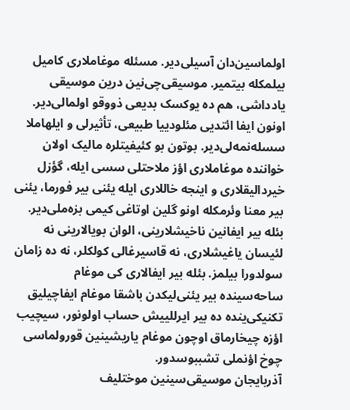اولماسین‌دان آسیلی‌دیر. مسئله موغاملاری کامیل بیلمکله بیتمیر. موسیقی‌چی‌نین درین موسیقی یادداشی، هم ده یوکسک بدیعی ذووقو اولمالی‌دیر. اونون ایفا ائتدیی مئلودییا طبیعی، تأثیرلی و ایلهاملا سسله‌نمه‌لی‌دیر. بوتون بو کئیفیتلره مالیک اولان خواننده موغاملاری اؤز ملاحتلی سسی ایله، گؤزل خیردالیقلاری و اینجه خاللاری ایله یئنی بیر فورما، یئنی بیر معنا وئرمکله اونو گلین اوتاغی کیمی بزه‌ملی‌دیر. بئله بیر ایفانین ناخیشلارینی، الوان بویالارینی نه لئیسان یاغیشلاری، نه قاسیرغالی کولکلر، نه ده زامان سولدورا بیلمز. بئله بیر ایفالاری کی موغام ساحه‌سینده بیر یئنی‌لیکدن باشقا موغام ایفاچیلیق تکنیکی‌ینده ده بیر ایرللییش حساب اولونور، سیچیب اؤزه چیخارماق اوچون موغام یاریشینین قورولماسی چوخ اؤنملی تشببوسدور.
آذربایجان موسیقی‌سینین موختلیف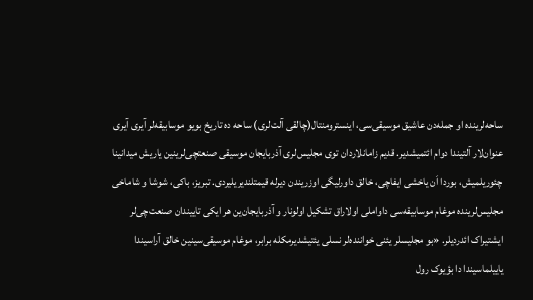ساحه‌لرینده او جمله‌دن عاشیق موسیقی‌سی، اینسترومنتال(چالقی آلت‌لری) ساحه ده تاریخ بویو موسابیقه‌لر آیری آیری عنوان‌لار آلتیندا دوام ائتمیشدیر. قدیم زامانلاردان توی مجلیس‌لری آذربایجان موسیقی صنعتچی‌لرینین یاریش میدانینا چئوریلمیش، بوردا اَن یاخشی ایفاچی، خالق داورلیگی اوزریندن ‌دیرله قیمتلندیریلیردی. تبریز، باکی، شوشا و شاماخی مجلیس‌لرینده موغام موسابیقه‌سی داواملی اولاراق تشکیل اولونار و آذربایجان‌ین هر ایکی تاییندان صنعت‌چی‌لر ایشتیراک ائدردیلر. «بو مجلیسلر یئنی خواننده‌لر نسلی یئتیشدیرمکله برابر، موغام موسیقی‌سینین خالق آراسیندا یاییلماسیندا دا بؤیوک رول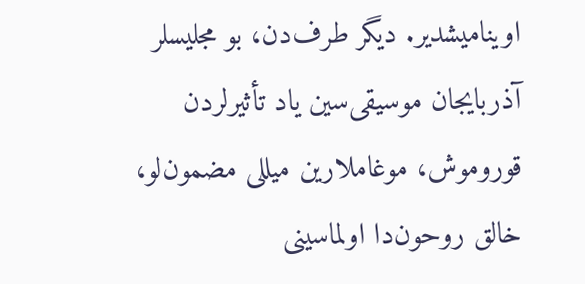اوینامیشدیر. دیگر طرف‌دن، بو مجلیسلر آذربایجان موسیقی‌سین یاد تأثیرلردن قوروموش، موغاملارین میللی مضمون‌لو، خالق روحون‌دا اولماسینی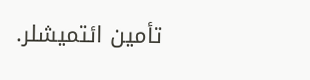تأمین ائتمیشلر.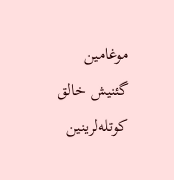موغامین گئنیش خالق کوتله‌لرینین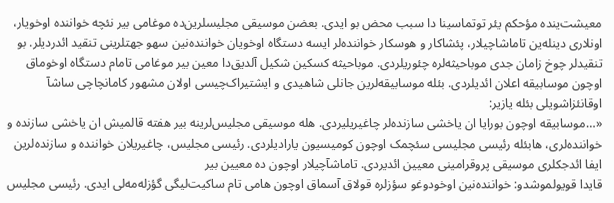معیشت‌ینده مؤحکم یئر توتماسینا دا سبب محض بو ایدی. بعضن موسیقی مجلیسلرین‌ده موغامی بیر نئچه خواننده اوخویار، اونلاری دینله‌ین تاماشاچیلار، پئشاکار و هوسکار خواننده‌لر ایسه دستگاه اوخویان خواننده‌نین سهو جهتلرینی تنقید ائدردیلر. بو تنقیدلر چوخ زامان جدی موباحیثه‌لره چئوریلردی. موباحیثه کسکین شکیل آلدیق‌دا معین بیر موغامی تامام دستگاه اوخوماق اوچون موسابیقه اعلان ائدیلردی. بئله موسابیقه‌لرین جانلی شاهیدی و ایشتیراک‌چیسی اولان مشهور کامانچاچی ساشآ اوقانئزاشویلی بئله یازیر:
«…موسابیقه اوچون بورایا ان یاخشی ساز‌نده‌لر چاغیریلیردی. هله موسیقی مجلیس‌لرینه بیر هفته قالمیش ان یاخشی سازنده و خواننده‌لری، هابئله رئیسی مجلیسی سئچمک اوچون کومیسیون یارادیلردی. رئیسی مجلیس، چاغیریلان خواننده و سازنده‌لرین ایفا ائد‌جکلری موسیقی پروقرامینی معیین ائدیردی. تاماشآچیلار اوچون ده معیین بیر
قایدا قویولموشدو: خواننده‌نین اوخودوغو سؤزلره قولاق آسماق اوچون هامی تام ساکیت‌لیگی گؤزله‌مه‌لی ایدی. رئیسی مجلیس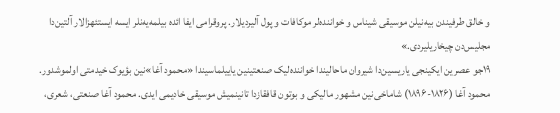و خالق طرفیندن بیه‌نیلن موسیقی شیناس و خواننده‌لر موکافات و پول آلیردیلار. پروقرامی ایفا ائده بیلمه‌یه‌نلر ایسه ایستئهزالار آلتین‌دا مجلیس‌دن چیخاریلیردی.»
۱۹جو عصرین ایکینجی یاریسین‌دا شیروان ماحالیندا خواننده‌لیک صنعتینین یاییلماسیندا «محمود آغا»نین بؤیوک خیدمتی اولموشدور. محمود آغا (۱۸۲۶-۱۸۹۶) شاماخی‌نین مشهور مالیکی و بوتون قافقازدا تانینمیش موسیقی خادیمی ایدی. محمود آغا صنعتی، شعری،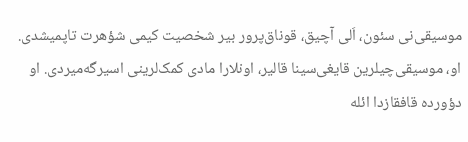موسیقی‌نی سئو‌ن، اَلی آچیق، قوناق‌پرور بیر شخصیت کیمی شؤهرت تاپمیشدی. او، موسیقی‌چیلرین قایغی‌سینا قالیر، اونلارا مادی کمک‌لرینی اسیرگه‌میردی. او دؤورده قافقازدا ائله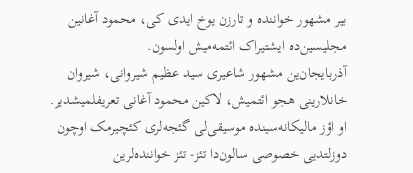بیر مشهور خواننده و تارز‌ن یوخ ایدی کی، محمود آغانین مجلیسین‌ده ایشتیراک ائتمه‌میش اولسون.
آذربایجان‌ین مشهور شاعیری سید عظیم شیروانی، شیروان خانلارینی هجو ائتمیش، لاکین محمود آغانی تعریفلمیشدیر. او اؤز مالیکانه‌سینده موسیقی‌لی گئجه‌لری کئچیرمک اوچون دوزلتدیی خصوصی سالون‌دا تئز- تئز خواننده‌لرین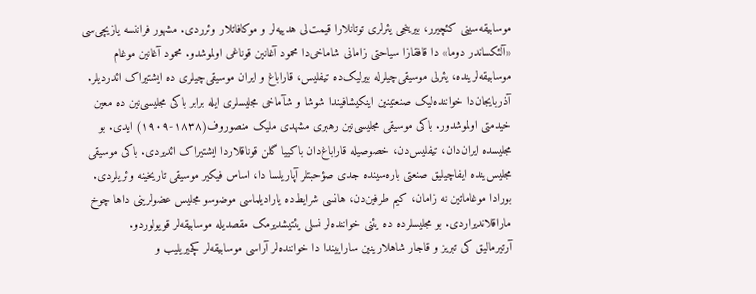موسابیقه‌سینی کئچیرر، بیرینجی یئرلری توتانلارا قیمت‌لی هدییه‌لر و موکافاتلار وئرردی. مشهور فراننسه یازیچی‌سی «آلئکساندر دوما» دا قافقازا سیاحتی زامانی شاماخی‌دا محمود آغانین قوناغی اولموشدو. محمود آغانین موغام موسابیقه‌لرینده، یئرلی موسیقی‌چیلرله بیرلیک‌ده تیفلیس، قاراباغ و ایران موسیقی‌چیلری ده ایشتیراک ائدردیلر.
آذربایجان‌دا خواننده‌لیک صنعتینین اینکیشافیندا شوشا و شآماخی مجلیسلری ایله برابر باکی مجلیسی‌نین ده معین خیدمتی اولموشدور. باکی موسیقی مجلیسی‌نین رهبری مشهدی ملیک منصوروف(۱۸۳۸-۱۹۰۹) ایدی. بو مجلیسده ایران‌دان، تیفلیس‌دن، خصوصیله قاراباغ‌دان باکییا گلن قوناقلاردا ایشتیراک ائدیردی. باکی موسیقی مجلیس‌ینده ایفاچیلیق صنعتی باره‌سینده جدی صؤحبتلر آپاریلسا دا، اساس فیکیر موسیقی تاریخینه وئریلردی. بورادا موغاماتین نه زامان، کیم طرفین‌دن، هانسی شرایط‌ده یارادیلماسی موضوسو مجلیس عضولرینی داها چوخ ماراقلاندیراردی. بو مجلیسلرده ده یئنی خواننده‌لر نسلی یئتیشدیرمک مقصدیله موسابیقه‌لر قویولوردو.
آرتیرمالیق کی تبریز و قاجار شاهلارینین ساراییندا دا خواننده‌لر آراسی موسابیقه‌لر کچیریلیب و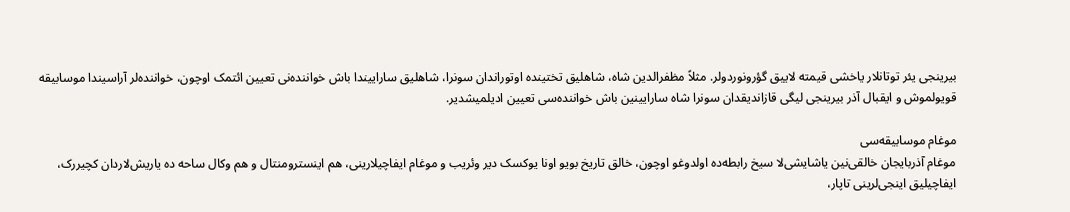بیرینجی یئر توتانلار یاخشی قیمته لاییق گؤرونوردولر. مثلاً مظفرالدین شاه، شاهلیق تختینده اوتوراندان سونرا، شاهلیق ساراییندا باش خواننده‌نی تعیین ائتمک اوچون، خواننده‌لر آراسیندا موسابیقه قویولموش و ایقبال آذر بیرینجی لیگی قازاندیقدان سونرا شاه سارایینین باش خواننده‌سی تعیین ادیلمیشدیر.

موغام موسابیقه‌سی
موغام آذربایجان خالقی‌نین یاشایشی‌لا سیخ رابطه‌ده اولدوغو اوچون، خالق تاریخ بویو اونا یوکسک‌ دیر وئریب و موغام ایفاچیلارینی، هم اینسترومنتال و هم وکال ساحه ده یاریش‌لاردان کچیررک، ایفاچیلیق اینجی‌لرینی تاپار،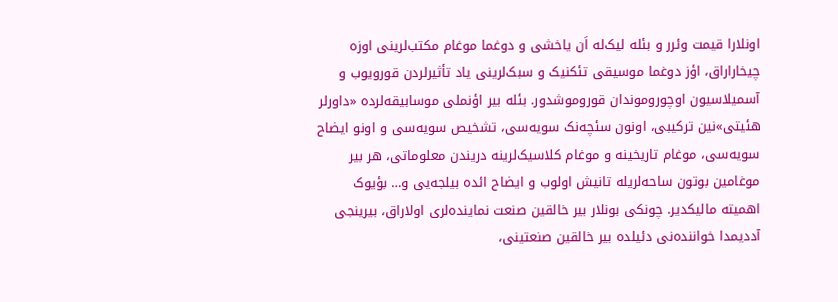اونلارا قیمت وئرر و بئله لیک‌له اَن یاخشی و دوغما موغام مکتب‌لرینی اوزه چیخاراراق، اؤز دوغما موسیقی تئکنیک و سبک‌لرینی یاد تأثیرلردن قورویوب و آسمیلاسیون اوچوروموندان قوروموشدور. بئله بیر اؤنملی موسابیقه‌لرده «داورلر هئیتی»نین ترکیبی، اونون سئچه‌نک سویه‌سی، تشخیص سویه‌سی و اونو ایضاح سویه‌سی، موغام تاریخینه و موغام کلاسیک‌لرینه دریندن معلوماتی، هر بیر موغامین بوتون ساحه‌لریله تانیش اولوب و ایضاح ائده بیلجه‌یی و… بؤیوک اهمیته مالیکدیر. چونکی بونلار بیر خالقین صنعت نماینده‌لری اولاراق، بیرینجی آددیمدا خواننده‌نی دئیلده بیر خالقین صنعتینی،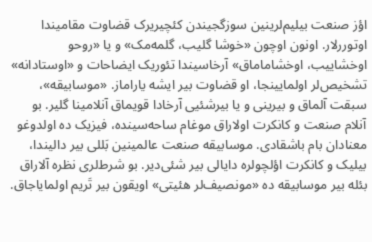اؤز صنعت بیلیم‌لرینین سوزگجیندن کئچیریرک قضاوت مقامیندا اوتوررلار. اونون اوچون «خوشا گلیب، گلمه‌مک» و یا «روحو اوخشاییب، اوخشاماماق» آرخاسیندا تئوریک ایضاحات و «اوستادانه» تشخیص‌لر اولمایینجا، او قضاوت بیر ایشه یاراماز. «موسابیقه»، سبقت آلماق و بیرینی و یا بیرشئیی آرخادا قویماق آنلامینا گلیر. بو آنلام صنعت و کانکرت اولاراق موغام ساحه‌سینده، فیزیک ده اولدوغو معنادان بام باشقادی. موسابیقه صنعت عالمینین بَللی بیر دالیندا، بیلیک و کانکرت اؤلچولره دایالی بیر شئی‌دیر. بو شرط‌لری نظره آلاراق بئله بیر موسابیقه ده «مونصیف‌لر هئیتی» اویقون بیر تَریم اولمایاجاق.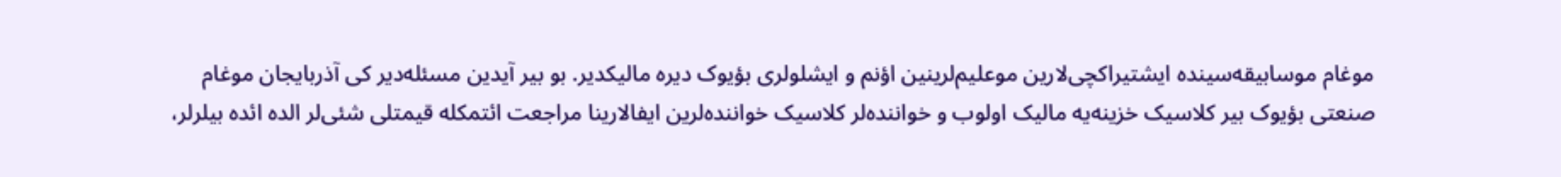موغام موسابیقه‌سینده ایشتیراکچی‌لارین موعلیم‌لرینین اؤنم و ایشلولری بؤیوک ‌دیره مالیکدیر. بو بیر آیدین مسئله‌دیر کی آذربایجان موغام صنعتی بؤیوک بیر کلاسیک خزینه‌یه مالیک اولوب و خواننده‌لر کلاسیک خواننده‌لرین ایفالارینا مراجعت ائتمکله قیمتلی شئی‌لر الده ائده بیلرلر،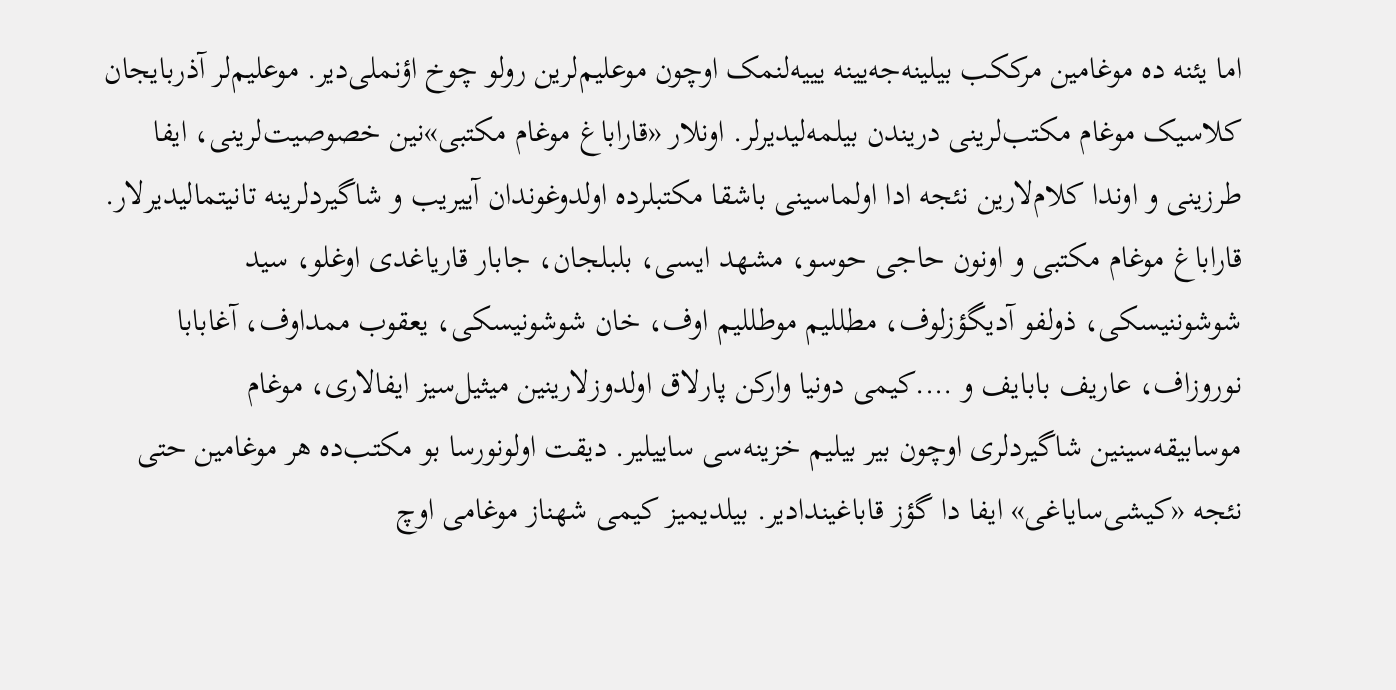اما یئنه ده موغامین مرککب بیلینه‌جه‌یینه یییه‌لنمک اوچون موعلیم‌لرین رولو چوخ اؤنملی‌دیر. موعلیم‌لر آذربایجان کلاسیک موغام مکتب‌لرینی دریندن بیلمه‌لیدیرلر. اونلار «قاراباغ موغام مکتبی»نین خصوصیت‌لرینی، ایفا طرزینی و اوندا کلام‌لارین نئجه ادا اولماسینی باشقا مکتبلرده اولدوغوندان آییریب و شاگیردلرینه تانیتمالیدیرلار. قاراباغ موغام مکتبی و اونون حاجی حوسو، مشهد ایسی، بلبلجان، جابار قاریاغدی اوغلو، سید شوشوننیسکی، ذولفو آدیگؤزلوف، مطللیم موطللیم اوف، خان شوشونیسکی، یعقوب ممداوف، آغابابا نوروزاف، عاریف بابایف و ….کیمی دونیا وارکن پارلاق اولدوزلارینین میثیل‌سیز ایفالاری، موغام موسابیقه‌سینین شاگیردلری اوچون بیر بیلیم خزینه‌سی ساییلیر. دیقت اولونورسا بو مکتب‌ده هر موغامین حتی نئجه «کیشی‌سایاغی» ایفا دا گؤز قاباغیندادیر. بیلدیمیز کیمی شهناز موغامی اوچ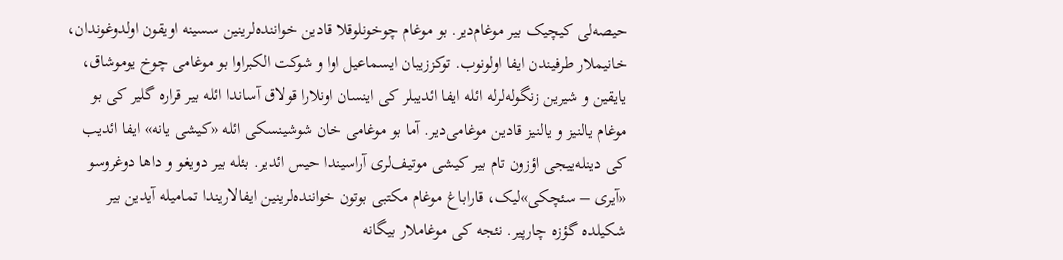حیصه‌لی کیچیک بیر موغام‌دیر. بو موغام چوخونلوقلا قادین خواننده‌لرینین سسینه اویقون اولدوغوندان، خانیملار طرفیندن ایفا اولونوب. توکززیبان ایسماعیل اوا و شوکت الکبراوا بو موغامی چوخ یوموشاق، یایقین و شیرین زنگوله‌لرله ائله ایفا ائدیبلر کی اینسان اونلارا قولاق آساندا ائله بیر قراره گلیر کی بو موغام یالنیز و یالنیز قادین موغامی‌دیر. آما بو موغامی خان شوشینسکی ائله «کیشی یانه» ایفا ائدیب کی دینله‌ییجی اؤزون تام بیر کیشی موتیف‌لری آراسیندا حیس ائدیر. بئله بیر دویغو و داها دوغروسو «آیری – سئچکی»لیک، قاراباغ موغام مکتبی بوتون خواننده‌لرینین ایفالاریندا تمامیله آیدین بیر شکیلده گؤزه چارپیر. نئجه کی موغاملار بیگانه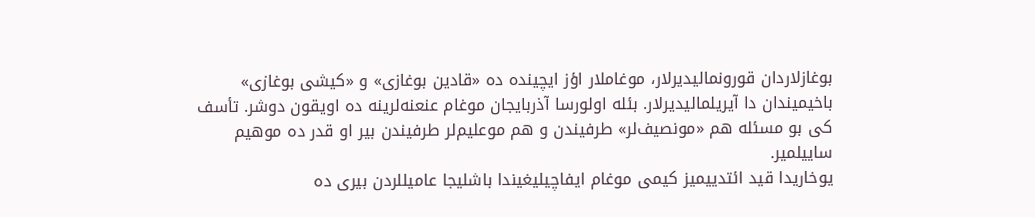بوغازلاردان قورونمالیدیرلار، موغاملار اؤز ایچینده ده «قادین بوغازی» و «کیشی بوغازی» باخیمیندان دا آیریلمالیدیرلار. بئله اولورسا آذربایجان موغام عنعنه‌لرینه ده اویقون دوشر. تأسف کی بو مسئله هم «مونصیف‌لر» طرفیندن و هم موعلیم‌لر طرفیندن بیر او قدر ده موهیم ساییلمیر.
یوخاریدا قید ائتدییمیز کیمی موغام ایفاچیلیغیندا باشلیجا عامیللردن بیری ده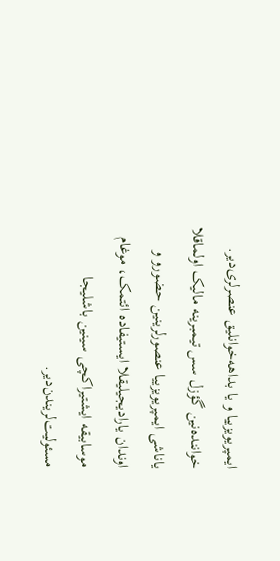ایمپریویزییا و یا بداهه‌خوانلیق عنصرلری‌دیر. خواننده‌نین گؤزل سس تیمبرینه مالیک اولماقلا یاناشی ایمپریویزییا عنصورلرینین حضورو و اوندان یارادیجیلیقلا ایستیفاده ائتمک، موغام موسابیقه ایشتیراکچی سینین باشلیجا مسئولیت‌لریندن‌دیر.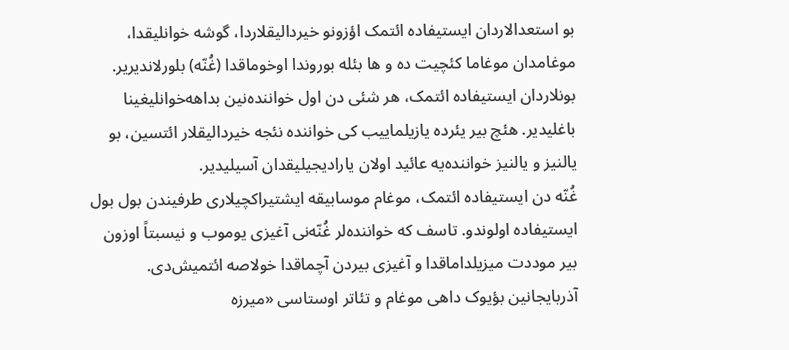بو استعدالاردان ایستیفاده ائتمک اؤزونو خیردالیقلاردا، گوشه خوانلیقدا، موغامدان موغاما کئچیت ده و ها بئله بوروندا اوخوماقدا (غُنّه) بلورلاندیریر. بونلاردان ایستیفاده ائتمک، هر شئی دن اول خواننده‌نین بداهه‌خوانلیغینا باغلیدیر. هئچ بیر یئرده یازیلماییب کی خواننده نئجه خیردالیقلار ائتسین، بو یالنیز و یالنیز خواننده‌یه عائید اولان یارادیجیلیقدان آسیلیدیر.
غُنّه دن ایستیفاده ائتمک، موغام موسابیقه ایشتیراکچیلاری طرفیندن بول بول ایستیفاده اولوندو. تاسف که خواننده‌لر غُنّه‌نی آغیزی یوموب و نیسبتاً اوزون بیر موددت میزیلداماقدا و آغیزی بیردن آچماقدا خولاصه ائتمیش‌دی. آذربایجانین بؤیوک داهی موغام و تئاتر اوستاسی «میرزه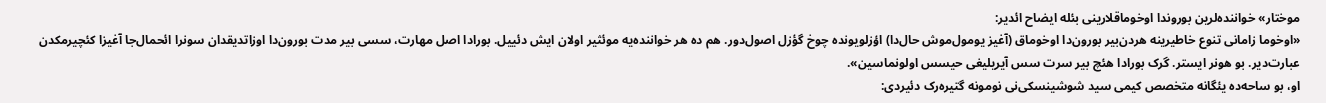موختار» خواننده‌لرین بوروندا اوخوماقلارینی بئله ایضاح ائدیر:
«اوخوما زامانی تنوع خاطیرینه هردن‌بیر بورون‌دا اوخوماق (آغیز یومول‌موش حال‌دا) اؤزلویونده چوخ گؤزل اصول‌دور. هم ده هر خواننده‌یه موئثیر اولان ایش دئییل. بورادا اصل مهارت، سسی بیر مدت بورون‌دا اوزاتدیقدان سونرا ائحمال‌جا آغیزا کئچیرمکدن عبارت‌دیر. بو هونر ایستر. گرک بورادا هئچ بیر سرت سس آیریلیغی حیسس اولونماسین».
او، بو ساحه‌ده یئگانه متخصص کیمی سید شوشینسکی‌نی نومونه گتیره‌رک دئیردی: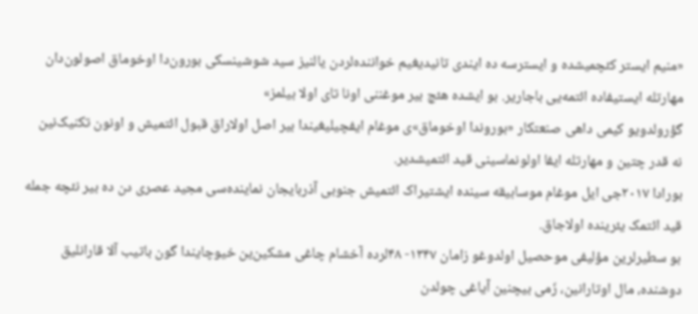«منیم ایستر کئچمیشده و ایسترسه ده ایندی تانیدیغیم خواننده‌لردن یالنیز سید شوشینسکی بورون‌دا اوخوماق اصولون‌دان مهارتله ایستیفاده ائتمه‌یی باجاریر. بو ایشده هئچ بیر موغننی اونا تای اولا بیلمز»
گؤرولدویو کیمی داهی صنعتکار «بوروندا اوخوماق»ی موغام ایفچیلیغیندا بیر اصل اولاراق قبول ائتمیش و اونون تکنیک‌نین نه قدر چتین و مهارتله ایفا اولونماسینی قید ائتمیشدیر.
بورادا ۲۰۱۷جی ایل موغام موسابیقه سینده ایشتیراک ائتمیش جنوبی آذربایجان نماینده‌سی مجید عصری دن ده بیر نئچه جمله قید ائتمک یئرینده اولاجاق.
بو سطیرلرین مؤلیفی موحصیل اولدوغو زامان ۱۳۴۷- ۴۸‌لرده آخشام چاغی مشکین‌ین خیوچایندا گون باتیب آلا قارانلیق دوشنده، مال اوتارانین، زَمی بیچنین آیاغی چولدن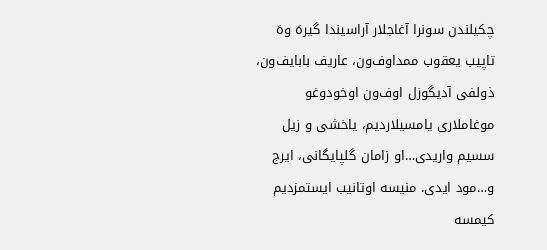چکیلندن سونرا آغاجلار آراسیندا گیرهَ وهَ تاپیب یعقوب ممداوف‌ون، عاریف بابایف‌ون، ذولفی آدیگوزل اوف‌ون اوخودوغو موغاملاری یامسیلاردیم، یاخشی و زیل سسیم واریدی…او زامان گلپایگانی، ایرج و…مود ایدی. منیسه اوتانیب ایستمزدیم کیمسه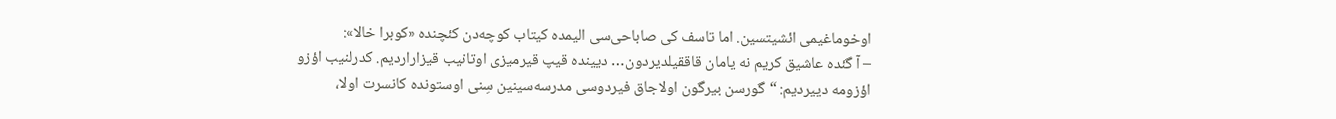اوخوماغیمی ائشیتسین. اما تاسف کی صاباحی‌سی الیمده کیتاب کوچه‌دن کئچنده «کوبرا خالا»:
– آ گئده عاشیق کریم نه یامان قاققیلدیردون… دیینده قیپ قیرمیزی اوتانیب قیزاراردیم. کدرلنیب اؤزو اؤزومه دییردیم: “گورسن بیرگون اولاجاق فیردوسی مدرسه‌سینین سِنی اوستونده کانسرت اولا،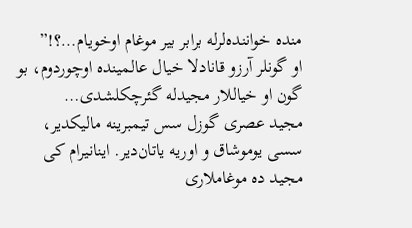منده خواننده‌لرله برابر بیر موغام اوخویام…؟!”
او گونلر آرزو قانادلا خیال عالمینده اوچوردوم، بو گون او خیاللار مجیدله گئرچکلشدی…
مجید عصری گوزل سس تیمبرینه مالیکدیر، سسی یوموشاق و اوریه یاتان‌دیر. اینانیرام کی مجید ده موغاملاری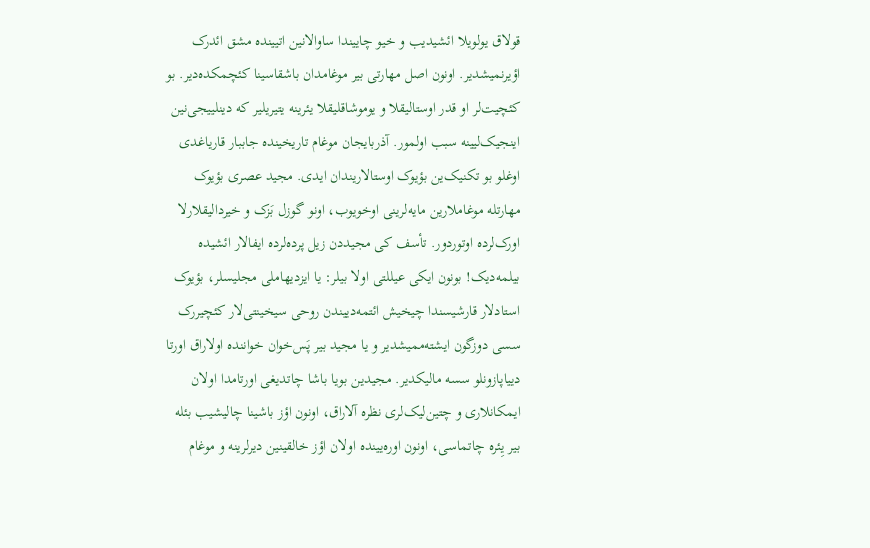قولاق یولویلا ائشیدیب و خیو چاییندا ساوالانین اتیینده مشق ائدرک اؤیرنمیشدیر. اونون اصل مهارتی بیر موغامدان باشقاسینا کئچمکده‌دیر. بو کئچیت‌لر او قدر اوستالیقلا و یوموشاقلیقلا یئرینه یتیریلیر که دینلییجی‌نین اینجیک‌لیینه سبب اولمور. آذربایجان موغام تاریخینده جاببار قاریاغدی اوغلو بو تکنیک‌ین بؤیوک اوستالاریندان ایدی. مجید عصری بؤیوک مهارتله موغاملارین مایه‌لرینی اوخویوب، اونو گوزل بَزک و خیردالیقلارلا اورک‌لرده اوتوردور. تأسف کی مجیددن زیل پرده‌لرده ایفالار ائشیده بیلمه‌دیک! بونون ایکی عیللتی اولا بیلر: یا ایزدیهاملی مجلیسلر، بؤیوک استاد‌لار قارشیسندا چیخیش ائتمه‌دییندن روحی سیخینتی‌لار کئچیررک سسی دوزگون ایشته‌ممیشدیر و یا مجید بیر پَس‌خوان خواننده اولاراق اورتا دییاپازونلو سسه مالیکدیر. مجیدین بویا باشا چاتدیغی اورتامدا اولان ایمکانلاری و چتین‌لیک‌لری نظره آلاراق، اونون اؤز باشینا چالیشیب بئله بیر یِئره چاتماسی، اونون اوره‌یینده اولان اؤز خالقینین ‌دیرلرینه و موغام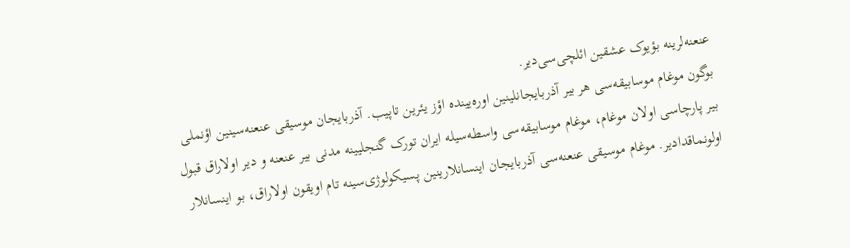عنعنه‌لرینه بؤیوک عشقین ائلچی‌سی‌دیر.
بوگون موغام موسابیقه‌سی هر بیر آذربایجانلینین اوره‌یینده اؤز یئرین تاپیب. آذربایجان موسیقی عنعنه‌سینین اؤنملی بیر پارچاسی اولان موغام، موغام موسابیقه‌سی واسطه‌سیله ایران تورک گنجلیینه مدنی بیر عنعنه و‌ دیر اولاراق قبول اولونماقدادیر. موغام موسیقی عنعنه‌سی آذربایجان اینسانلارینین پسیکولوژی‌سینه تام اویقون اولاراق، بو اینسانلار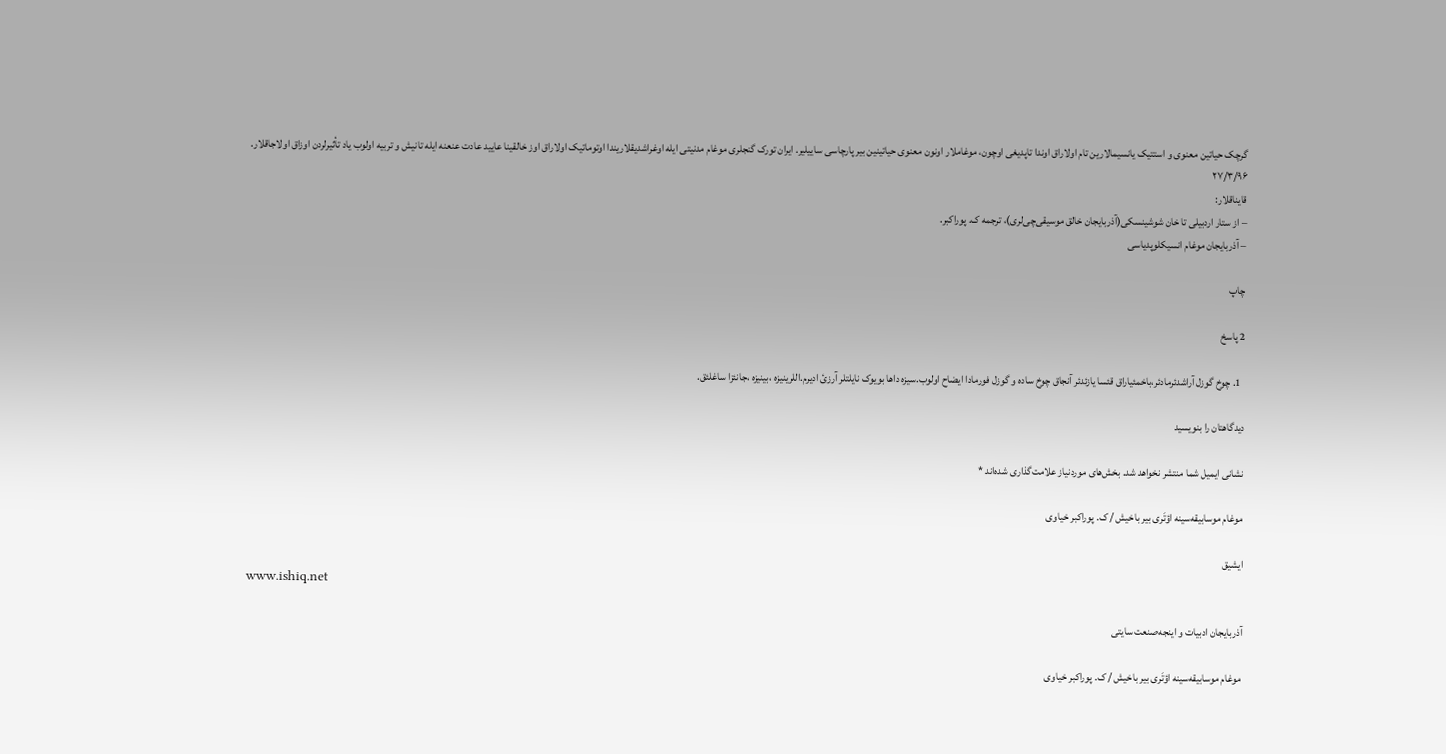گرچک حیاتین معنوی و استتیک یانسیمالارین تام اولاراق اوندا تاپدیغی اوچون، موغاملار اونون معنوی حیاتینین بیر پارچاسی ساییلیر. ایران تورک گنجلری موغام مدنیتی ایله اوغراشدیقلاریندا اوتوماتیک اولاراق اوز خالقینا عایید عادت عنعنه ایله تانیش و تربیه اولوب یاد تأثیرلردن اوزاق اولاجاقلار.
۲۷/۳/۹۶
قایناقلار:
– از ستار اردبیلی تا خان شوشینسکی(آذربایجان خالق موسیقی‌چی‌لری)، ترجمه ک. پوراکبر.
– آذربایجان موغام انسیکلوپدیاسی

چاپ

2 پاسخ

  1. چوخ گوزل آراشدئرمادئر،باخمئیاراق قئسا یازئدئر آنجاق چوخ ساده و گوزل فورمادا ایضاح اولوب.سیزه داها بویوک نایلتلر آرزئ ادیرم.اللرینیزه ،بینیزه ،جانئزا ساغلئق.

دیدگاهتان را بنویسید

نشانی ایمیل شما منتشر نخواهد شد. بخش‌های موردنیاز علامت‌گذاری شده‌اند *

موغام موسابیقه‌سینه اؤتَری بیر باخیش / ک. پوراکبر خیاوی

ایشیق
www.ishiq.net

آذربایجان ادبیات و اینجه‌صنعت سایتی

موغام موسابیقه‌سینه اؤتَری بیر باخیش / ک. پوراکبر خیاوی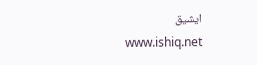ایشیق
www.ishiq.net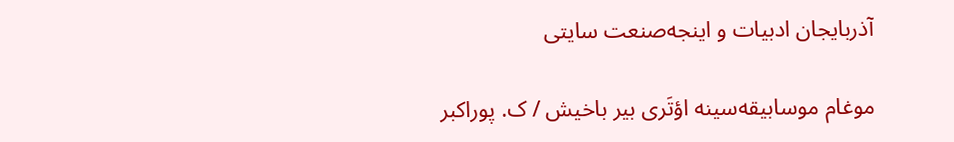آذربایجان ادبیات و اینجه‌صنعت سایتی

موغام موسابیقه‌سینه اؤتَری بیر باخیش / ک. پوراکبر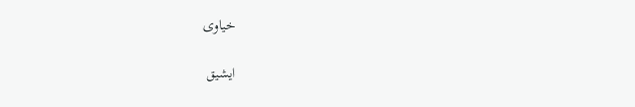خیاوی

ایشیق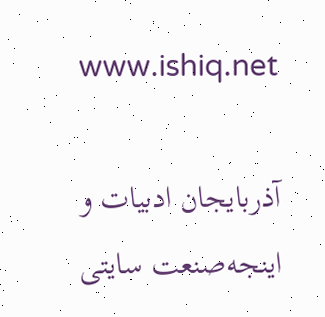www.ishiq.net

آذربایجان ادبیات و اینجه‌صنعت سایتی